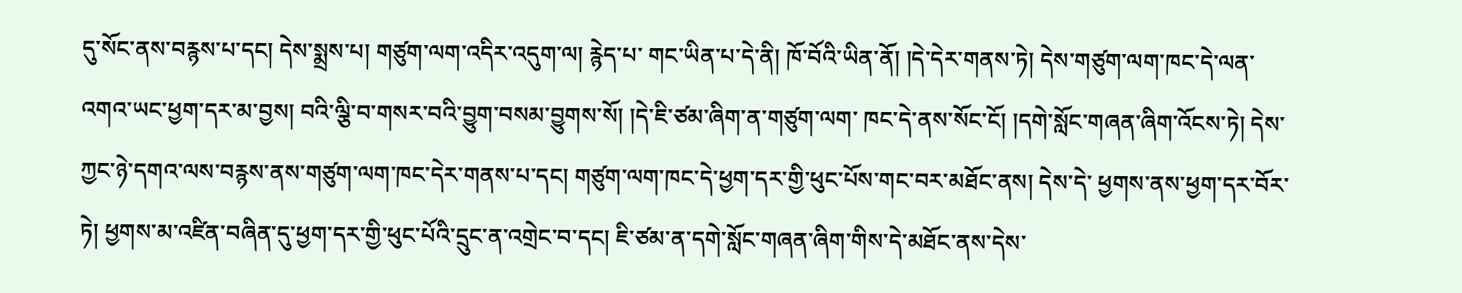དུ་སོང་ནས་བརྙས་པ་དང། དེས་སྨྲས་པ། གཙུག་ལག་འདིར་འདུག་ལ། རྙེད་པ་ གང་ཡིན་པ་དེ་ནི། ཁོ་བོའི་ཡིན་ནོ། །དེ་དེར་གནས་ཏེ། དེས་གཙུག་ལག་ཁང་དེ་ལན་འགའ་ཡང་ཕྱག་དར་མ་བྱས། བའི་ལྕི་བ་གསར་བའི་བྱུག་བསམ་བྱུགས་སོ། །དེ་ཇི་ཙམ་ཞིག་ན་གཙུག་ལག་ ཁང་དེ་ནས་སོང་ངོ། །དགེ་སློང་གཞན་ཞིག་འོངས་ཏེ། དེས་ཀྱང་ཉེ་དགའ་ལས་བརྙས་ནས་གཙུག་ལག་ཁང་དེར་གནས་པ་དང། གཙུག་ལག་ཁང་དེ་ཕྱག་དར་གྱི་ཕུང་པོས་གང་བར་མཐོང་ནས། དེས་དེ་ ཕྱགས་ནས་ཕྱག་དར་བོར་ཏེ། ཕྱགས་མ་འཛིན་བཞིན་དུ་ཕྱག་དར་གྱི་ཕུང་པོའི་དྲུང་ན་འགྲེང་བ་དང། ཇི་ཙམ་ན་དགེ་སློང་གཞན་ཞིག་གིས་དེ་མཐོང་ནས་དེས་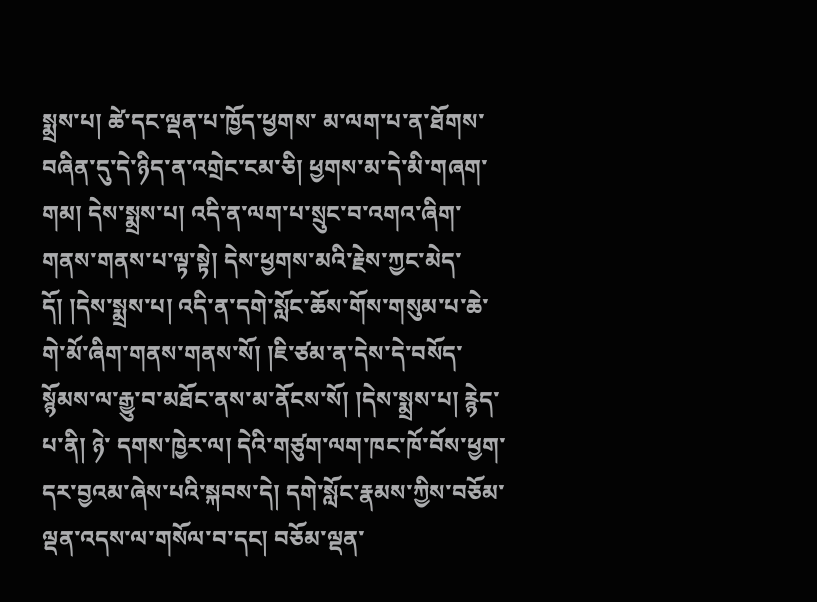སྨྲས་པ། ཚེ་དང་ལྡན་པ་ཁྱོད་ཕྱགས་ མ་ལག་པ་ན་ཐོགས་བཞིན་དུ་དེ་ཉིད་ན་འགྲེང་ངམ་ཅི། ཕྱགས་མ་དེ་མི་གཞག་གམ། དེས་སྨྲས་པ། འདི་ན་ལག་པ་སྲུང་བ་འགའ་ཞིག་གནས་གནས་པ་ལྟ་སྟེ། དེས་ཕྱགས་མའི་རྗེས་ཀྱང་མེད་ དོ། །དེས་སྨྲས་པ། འདི་ན་དགེ་སློང་ཆོས་གོས་གསུམ་པ་ཆེ་གེ་མོ་ཞིག་གནས་གནས་སོ། །ཇི་ཙམ་ན་དེས་དེ་བསོད་སྙོམས་ལ་རྒྱུ་བ་མཐོང་ནས་མ་ནོངས་སོ། །དེས་སྨྲས་པ། རྙེད་པ་ནི། ཉེ་ དགས་ཁྱེར་ལ། དེའི་གཙུག་ལག་ཁང་ཁོ་བོས་ཕྱག་དར་བྱའམ་ཞེས་པའི་སྐབས་དེ། དགེ་སློང་རྣམས་ཀྱིས་བཅོམ་ལྡན་འདས་ལ་གསོལ་བ་དང། བཅོམ་ལྡན་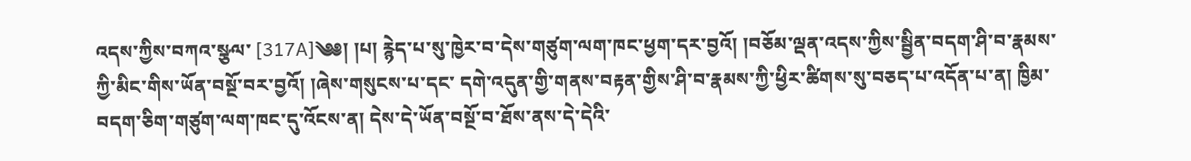འདས་ཀྱིས་བཀའ་སྩལ་ [317A]༄༅། །པ། རྙེད་པ་སུ་ཁྱེར་བ་དེས་གཙུག་ལག་ཁང་ཕྱག་དར་བྱའོ། །བཅོམ་ལྡན་འདས་ཀྱིས་སྦྱིན་བདག་ཤི་བ་རྣམས་ཀྱི་མིང་གིས་ཡོན་བསྔོ་བར་བྱའོ། །ཞེས་གསུངས་པ་དང་ དགེ་འདུན་གྱི་གནས་བརྟན་གྱིས་ཤི་བ་རྣམས་ཀྱི་ཕྱིར་ཚིགས་སུ་བཅད་པ་འདོན་པ་ན། ཁྱིམ་བདག་ཅིག་གཙུག་ལག་ཁང་དུ་འོངས་ན། དེས་དེ་ཡོན་བསྔོ་བ་ཐོས་ནས་དེ་དེའི་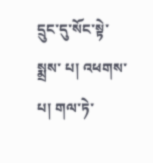དྲུང་དུ་སོང་སྟེ་སྨྲས་ པ། འཕགས་པ། གལ་ཏེ་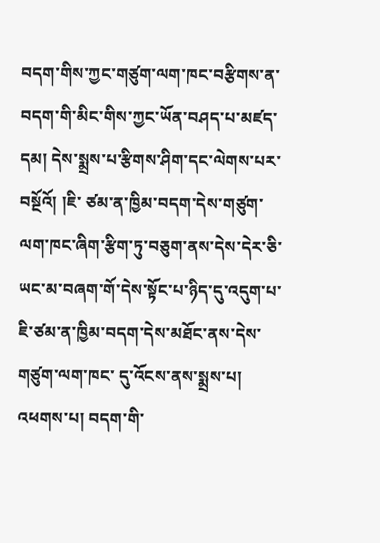བདག་གིས་ཀྱང་གཙུག་ལག་ཁང་བརྩིགས་ན་བདག་གི་མིང་གིས་ཀྱང་ཡོན་བཤད་པ་མཛད་དམ། དེས་སྨྲས་པ་རྩིགས་ཤིག་དང་ལེགས་པར་བསྔོའོ། །ཇི་ ཙམ་ན་ཁྱིམ་བདག་དེས་གཙུག་ལག་ཁང་ཞིག་རྩིག་ཏུ་བཅུག་ནས་དེས་དེར་ཅི་ཡང་མ་བཞག་གོ་དེས་སྟོང་པ་ཉིད་དུ་འདུག་པ་ཇི་ཙམ་ན་ཁྱིམ་བདག་དེས་མཐོང་ནས་དེས་གཙུག་ལག་ཁང་ དུ་འོངས་ནས་སྨྲས་པ། འཕགས་པ། བདག་གི་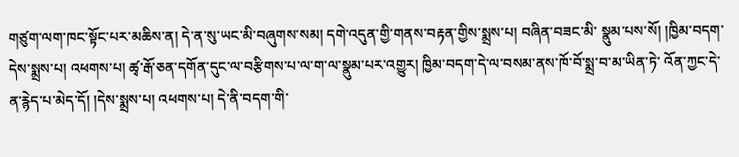གཙུག་ལག་ཁང་སྟོང་པར་མཆིས་ན། དེ་ན་སུ་ཡང་མི་བཞུགས་སམ། དགེ་འདུན་གྱི་གནས་བརྟན་གྱིས་སྨྲས་པ། བཞིན་བཟང་མི་ སྣུམ་པས་སོ། །ཁྱིམ་བདག་དེས་སྨྲས་པ། འཕགས་པ། ཚྭ་རྒོ་ཅན་དགོན་དུང་ལ་བརྩིགས་པ་ལ་ག་ལ་སྣུམ་པར་འགྱུར། ཁྱིམ་བདག་དེ་ལ་བསམ་ནས་ཁོ་བོ་སྨྲ་བ་མ་ཡིན་ཏེ་ འོན་ཀྱང་དེ་ན་རྙེད་པ་མེད་དོ། །དེས་སྨྲས་པ། འཕགས་པ། དེ་ནི་བདག་གི་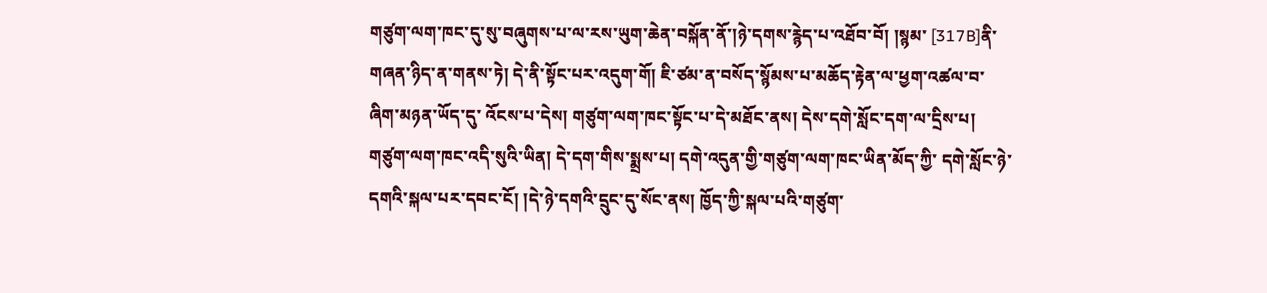གཙུག་ལག་ཁང་དུ་སུ་བཞུགས་པ་ལ་རས་ཡུག་ཆེན་བསྐོན་ནོ་།ཉེ་དགས་རྙེད་པ་འཐོབ་བོ། །སྙམ་ [317B]ནི་གཞན་ཉིད་ན་གནས་ཏེ། དེ་ནི་སྟོང་པར་འདུག་གོ། ཇི་ཙམ་ན་བསོད་སྙོམས་པ་མཆོད་རྟེན་ལ་ཕྱག་འཚལ་བ་ཞིག་མཉན་ཡོད་དུ་ འོངས་པ་དེས། གཙུག་ལག་ཁང་སྟོང་པ་དེ་མཐོང་ནས། དེས་དགེ་སློང་དག་ལ་དྲིས་པ། གཙུག་ལག་ཁང་འདི་སུའི་ཡིན། དེ་དག་གིས་སྨྲས་པ། དགེ་འདུན་གྱི་གཙུག་ལག་ཁང་ཡིན་མོད་ཀྱི་ དགེ་སློང་ཉེ་དགའི་སྐལ་པར་དབང་ངོ། །དེ་ཉེ་དགའི་དྲུང་དུ་སོང་ནས། ཁྱོད་ཀྱི་སྐལ་པའི་གཙུག་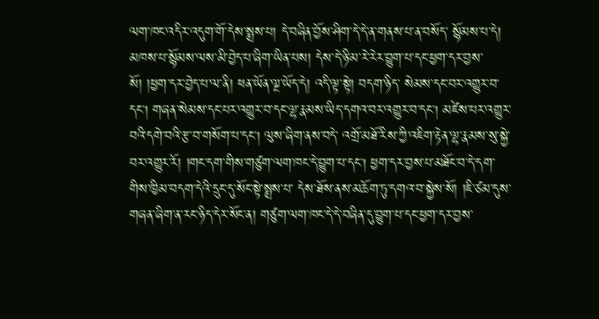ལག་ཁང་འདིར་འདུག་གོ་དེས་སྨྲས་པ། དེ་བཞིན་བྱོས་ཤིག་དེ་དེ་ན་གནས་པ་ན་བསོད་ སྙོམས་པ་དེ། མཁས་པ་སྙོམས་ལས་མི་བྱེད་པ་ཞིག་ཡིན་པས། དེས་དེ་ཉི་མ་རེ་རེར་བྱུག་པ་དང་ཕྱག་དར་བྱས་སོ། །ཕྱག་དར་བྱེད་པ་ལ་ནི། ཕན་ཡོན་ལྔ་ཡོད་དེ། འདི་ལྟ་སྟེ། བདག་ཉིད་ སེམས་དང་བར་འགྱུར་བ་དང། གཞན་སེམས་དང་པར་འགྱུར་བ་དང་ལྷ་རྣམས་ཡིད་དགའ་བར་འགྱུར་བ་དང། མཛེས་པར་འགྱུར་བའི་དགེ་བའི་རྩ་བ་གསོག་པ་དང། ལུས་ཞིག་ནས་བདེ་ འགྲོ་མཐོ་རིས་ཀྱི་འཇིག་རྟེན་ལྷ་རྣམས་སུ་སྐྱེ་བར་འགྱུར་རོ། །གང་དག་གིས་གཙུག་ལག་ཁང་དེ་བྱུག་པ་དང། ཕྱག་དར་བྱས་པ་མཐོང་བ་དེ་དག་གིས་ཁྱིམ་བདག་དེའི་དྲུང་དུ་སོང་སྟེ་སྨྲས་པ་ དེས་ཐོས་ནས་མཆོག་ཏུ་དགའ་བ་སྐྱེས་སོ། །ཇི་ཙམ་དུས་གཞན་ཞིག་ན་རང་ཉིད་དེར་སོང་ན། གཙུག་ལག་ཁང་དེ་དེ་བཞིན་དུ་བྱུག་པ་དང་ཕྱག་དར་བྱས་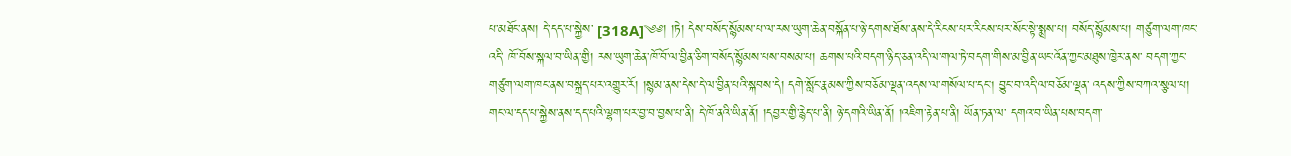པ་མཐོང་ནས། དེ་དད་པ་སྐྱེས་ [318A]༄༅། །ཏེ། དེས་བསོད་སྙོམས་པ་ལ་རས་ཡུག་ཆེན་བསྐོན་པ་ཉེ་དགས་ཐོས་ནས་དེ་རིངས་པར་རིངས་པར་སོང་སྟེ་སྨྲས་པ། བསོད་སྙོམས་པ། གཙུག་ལག་ཁང་འདི་ ཁོ་བོས་སྐལ་བ་ཡིན་གྱི། རས་ཡུག་ཆེན་ཁོ་བོ་ལ་བྱིན་ཅིག་བསོད་སྙོམས་པས་བསམ་པ། ཆགས་པའི་བདག་ཉིད་ཅན་འདི་ལ་གལ་ཏེ་བདག་གིས་མ་བྱིན་ཡང་འོན་ཀྱང་མཐུས་ཁྱེར་ནས་ བདག་ཀྱང་གཙུག་ལག་ཁང་ནས་བསྐྲད་པར་འགྱུར་རོ། །སྙམ་ནས་དེས་དེ་ལ་བྱིན་པའི་སྐབས་དེ། དགེ་སློང་རྣམས་ཀྱིས་བཅོམ་ལྡན་འདས་ལ་གསོལ་པ་དང། བྱུང་བ་འདི་ལ་བཅོམ་ལྡན་ འདས་ཀྱིས་བཀའ་སྩལ་པ། གང་ལ་དད་པ་སྐྱེས་ནས་དད་པའི་ལྷག་པར་བྱ་བ་བྱས་པ་ནི། དེ་ཁོ་ནའི་ཡིན་ནོ། །དབྱར་གྱི་རྙེད་པ་ནི། ཉེ་དགའི་ཡིན་ནོ། །འཇིག་རྟེན་པ་ནི། ཡོན་ཏན་ལ་ དགའ་བ་ཡིན་པས་བདག་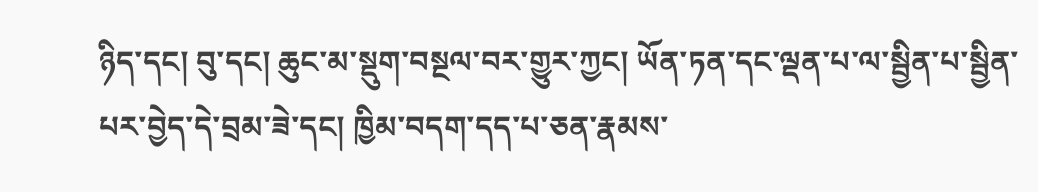ཉིད་དང། བུ་དང། ཆུང་མ་སྡུག་བསྔལ་བར་གྱུར་ཀྱང། ཡོན་ཏན་དང་ལྡན་པ་ལ་སྦྱིན་པ་སྦྱིན་པར་བྱེད་དེ་བྲམ་ཟེ་དང། ཁྱིམ་བདག་དད་པ་ཅན་རྣམས་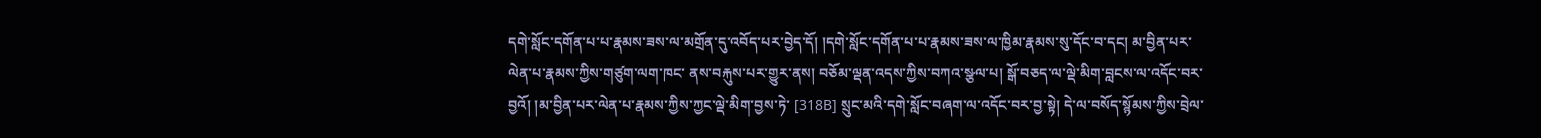དགེ་སློང་དགོན་པ་པ་རྣམས་ཟས་ལ་མགྲོན་དུ་འབོད་པར་བྱེད་དོ། །དགེ་སློང་དགོན་པ་པ་རྣམས་ཟས་ལ་ཁྱིམ་རྣམས་སུ་དོང་བ་དང། མ་བྱིན་པར་ལེན་པ་རྣམས་ཀྱིས་གཙུག་ལག་ཁང་ ནས་བརྐུས་པར་གྱུར་ནས། བཅོམ་ལྡན་འདས་ཀྱིས་བཀའ་སྩལ་པ། སྒོ་བཅད་ལ་ལྡེ་མིག་བླངས་ལ་འདོང་བར་བྱའོ། །མ་བྱིན་པར་ལེན་པ་རྣམས་ཀྱིས་ཀྱང་ལྡེ་མིག་བྱས་ཏེ་ [318B] སྲུང་མའི་དགེ་སློང་བཞག་ལ་འདོང་བར་བྱ་སྟེ། དེ་ལ་བསོད་སྙོམས་ཀྱིས་བྲེལ་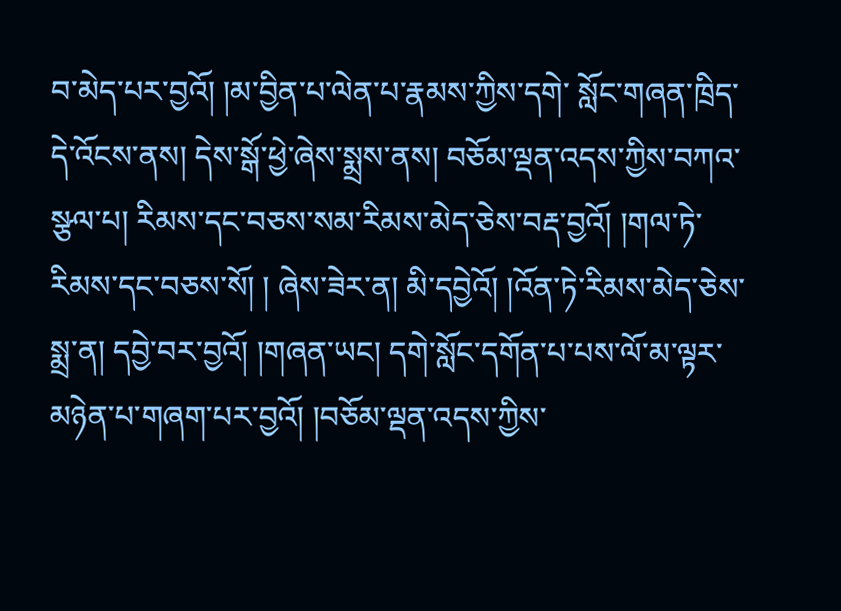བ་མེད་པར་བྱའོ། །མ་བྱིན་པ་ལེན་པ་རྣམས་ཀྱིས་དགེ་ སློང་གཞན་ཁྲིད་དེ་འོངས་ནས། དེས་སྒོ་ཕྱེ་ཞེས་སྨྲས་ནས། བཅོམ་ལྡན་འདས་ཀྱིས་བཀའ་སྩལ་པ། རིམས་དང་བཅས་སམ་རིམས་མེད་ཅེས་བརྡ་བྱའོ། །གལ་ཏེ་རིམས་དང་བཅས་སོ། ། ཞེས་ཟེར་ན། མི་དབྱེའོ། །འོན་ཏེ་རིམས་མེད་ཅེས་སྨྲ་ན། དབྱེ་བར་བྱའོ། །གཞན་ཡང། དགེ་སློང་དགོན་པ་པས་ལོ་མ་ལྟར་མཉེན་པ་གཞག་པར་བྱའོ། །བཅོམ་ལྡན་འདས་ཀྱིས་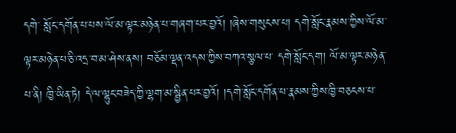དགེ་ སློང་དགོན་པ་པས་ལོ་མ་ལྟར་མཉེན་པ་གཞག་པར་བྱའོ། །ཞེས་གསུངས་པ། དགེ་སློང་རྣམས་ཀྱིས་ལོ་མ་ལྟར་མཉེན་པ་ཅི་འདྲ་བ་མ་ཤེས་ནས། བཅོམ་ལྡན་འདས་ཀྱིས་བཀའ་སྩལ་པ་ དགེ་སློང་དག། ལོ་མ་ལྟར་མཉེན་པ་ནི། ཁྱི་ཡིན་ཏེ། དེ་ལ་ལྷུང་བཟེད་ཀྱི་ལྷག་མ་སྦྱིན་པར་བྱའོ། །དགེ་སློང་དགོན་པ་རྣམས་ཀྱིས་ཁྱི་བཅངས་པ་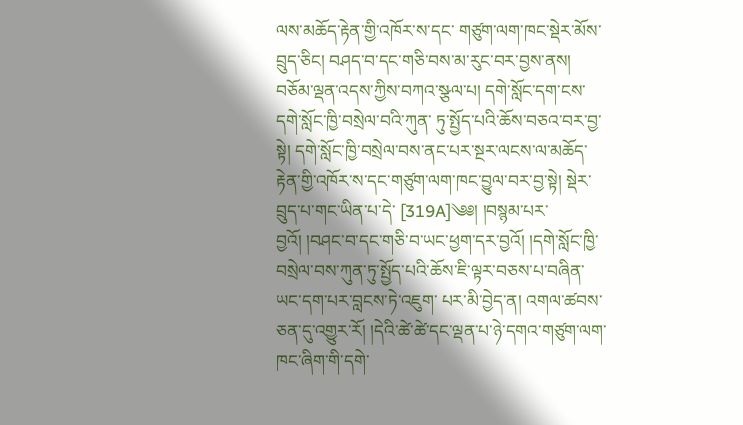ལས་མཆོད་རྟེན་གྱི་འཁོར་ས་དང་ གཙུག་ལག་ཁང་སྡེར་མོས་བྲུད་ཅིང། བཤད་བ་དང་གཅི་བས་མ་རུང་བར་བྱས་ནས། བཅོམ་ལྡན་འདས་ཀྱིས་བཀའ་སྩལ་པ། དགེ་སློང་དག་ངས་དགེ་སློང་ཁྱི་བསྲེལ་བའི་ཀུན་ ཏུ་སྤྱོད་པའི་ཆོས་བཅའ་བར་བྱ་སྟེ། དགེ་སློང་ཁྱི་བསྲེལ་བས་ནང་པར་སྔར་ལངས་ལ་མཆོད་རྟེན་གྱི་འཁོར་ས་དང་གཙུག་ལག་ཁང་བྱུལ་བར་བྱ་སྟེ། སྡེར་བྲུད་པ་གང་ཡིན་པ་དེ་ [319A]༄༅། །བསྙམ་པར་བྱའོ། །བཤང་བ་དང་གཅི་བ་ཡང་ཕྱག་དར་བྱའོ། །དགེ་སློང་ཁྱི་བསྲེལ་བས་ཀུན་ཏུ་སྤྱོད་པའི་ཆོས་ཇི་ལྟར་བཅས་པ་བཞིན་ཡང་དག་པར་བླངས་ཏེ་འཇུག་ པར་མི་བྱེད་ན། འགལ་ཚབས་ཅན་དུ་འགྱུར་རོ། །དེའི་ཚེ་ཚེ་དང་ལྡན་པ་ཉེ་དགའ་གཙུག་ལག་ཁང་ཞིག་གི་དགེ་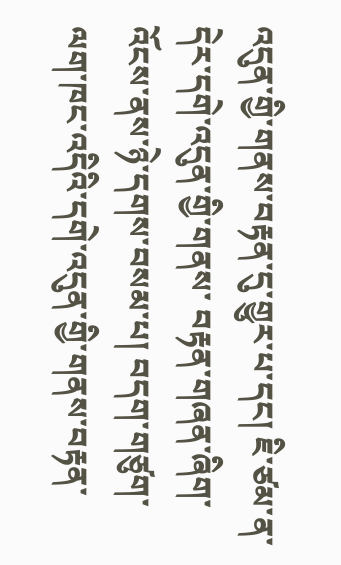འདུན་གྱི་གནས་བརྟན་དུ་གྱུར་པ་དང། ཇི་ཙམ་ན་དེར་དགེ་འདུན་གྱི་གནས་ བརྟན་གཞན་ཞིག་འོངས་ནས་ཉེ་དགས་བསམ་པ། བདག་གཙུག་ལག་ཁང་འདིའི་དགེ་འདུན་གྱི་གནས་བརྟན་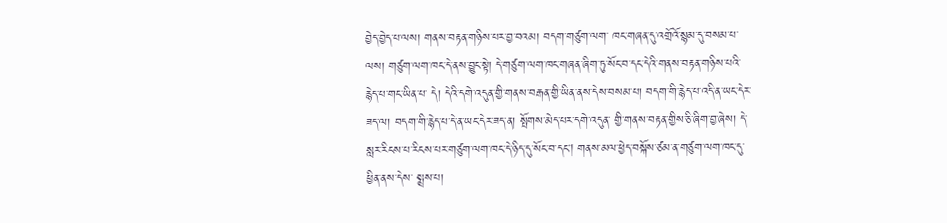བྱེད་བྱེད་པ་ལས། གནས་བརྟན་གཉིས་པར་བྱ་བའམ། བདག་གཙུག་ལག་ ཁང་གཞན་དུ་འགྲོའོ་སྙམ་དུ་བསམ་པ་ལས། གཙུག་ལག་ཁང་དེ་ནས་བྱུང་སྟེ། དེ་གཙུག་ལག་ཁང་གཞན་ཞིག་ཏུ་སོང་བ་དང་དེའི་གནས་བརྟན་གཉིས་པའི་རྙེད་པ་གང་ཡིན་པ་ དེ། དེའི་དགེ་འདུན་གྱི་གནས་བརྒན་གྱི་ཡིན་ནས་དེས་བསམ་པ། བདག་གི་རྙེད་པ་འདི་ན་ཡང་དེར་ཟད་ལ། བདག་གི་རྙེད་པ་དེ་ན་ཡང་དེར་ཟད་ན། སྤོགས་མེད་པར་དགེ་འདུན་ གྱི་གནས་བརྟན་གྱིས་ཅི་ཞིག་བྱ་ཞེས། དེ་སླར་རིངས་པ་རིངས་པར་གཙུག་ལག་ཁང་དེ་ཉིད་དུ་སོང་བ་དང། གནས་མལ་ཕྱེད་བསྐོས་ཙམ་ན་གཙུག་ལག་ཁང་དུ་ཕྱིན་ནས་དེས་ སྨྲས་པ།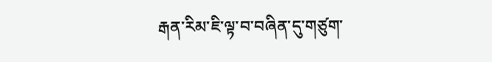རྒན་རིམ་ཇི་ལྟ་བ་བཞིན་དུ་གཙུག་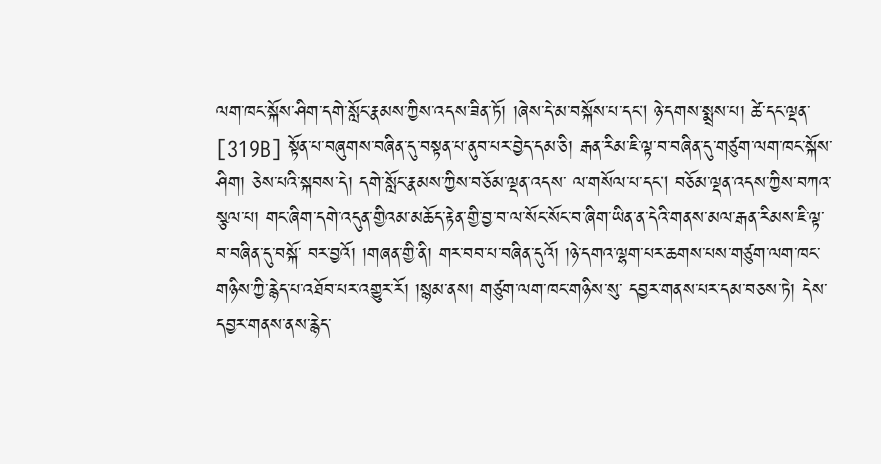ལག་ཁང་སྐོས་ཤིག་དགེ་སློང་རྣམས་ཀྱིས་འདས་ཟིན་ཏོ། །ཞེས་དེ་མ་བསྐོས་པ་དང། ཉེ་དགས་སྨྲས་པ། ཚེ་དང་ལྡན་ [319B] སྟོན་པ་བཞུགས་བཞིན་དུ་བསྟན་པ་ནུབ་པར་བྱེད་དམ་ཅི། རྒན་རིམ་ཇི་ལྟ་བ་བཞིན་དུ་གཙུག་ལག་ཁང་སྐོས་ཤིག། ཅེས་པའི་སྐབས་དེ། དགེ་སློང་རྣམས་ཀྱིས་བཅོམ་ལྡན་འདས་ ལ་གསོལ་པ་དང། བཅོམ་ལྡན་འདས་ཀྱིས་བཀའ་སྩལ་པ། གང་ཞིག་དགེ་འདུན་གྱིའམ་མཆོད་རྟེན་གྱི་བྱ་བ་ལ་སོང་སོང་བ་ཞིག་ཡིན་ན་དེའི་གནས་མལ་རྒན་རིམས་ཇི་ལྟ་བ་བཞིན་དུ་བསྐོ་ བར་བྱའོ། །གཞན་གྱི་ནི། གར་བབ་པ་བཞིན་དུའོ། །ཉེ་དགའ་ལྷག་པར་ཆགས་པས་གཙུག་ལག་ཁང་གཉིས་ཀྱི་རྙེད་པ་འཐོབ་པར་འགྱུར་རོ། །སྙམ་ནས། གཙུག་ལག་ཁང་གཉིས་སུ་ དབྱར་གནས་པར་དམ་བཅས་ཏེ། དེས་དབྱར་གནས་ནས་རྙེད་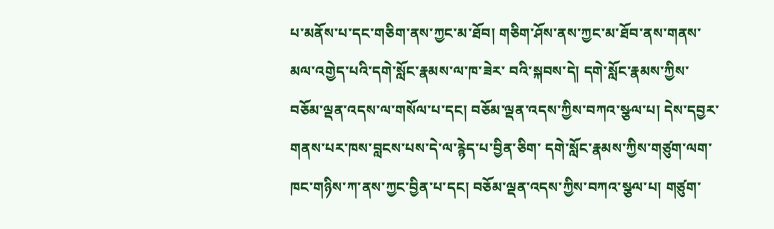པ་མནོས་པ་དང་གཅིག་ནས་ཀྱང་མ་ཐོབ། གཅིག་ཤོས་ནས་ཀྱང་མ་ཐོབ་ནས་གནས་མལ་འགྱེད་པའི་དགེ་སློང་རྣམས་ལ་ཁ་ཟེར་ བའི་སྐབས་དེ། དགེ་སློང་རྣམས་ཀྱིས་བཅོམ་ལྡན་འདས་ལ་གསོལ་པ་དང། བཅོམ་ལྡན་འདས་ཀྱིས་བཀའ་སྩལ་པ། དེས་དབྱར་གནས་པར་ཁས་བླངས་པས་དེ་ལ་རྙེད་པ་བྱིན་ཅིག་ དགེ་སློང་རྣམས་ཀྱིས་གཙུག་ལག་ཁང་གཉིས་ཀ་ནས་ཀྱང་བྱིན་པ་དང། བཅོམ་ལྡན་འདས་ཀྱིས་བཀའ་སྩལ་པ། གཙུག་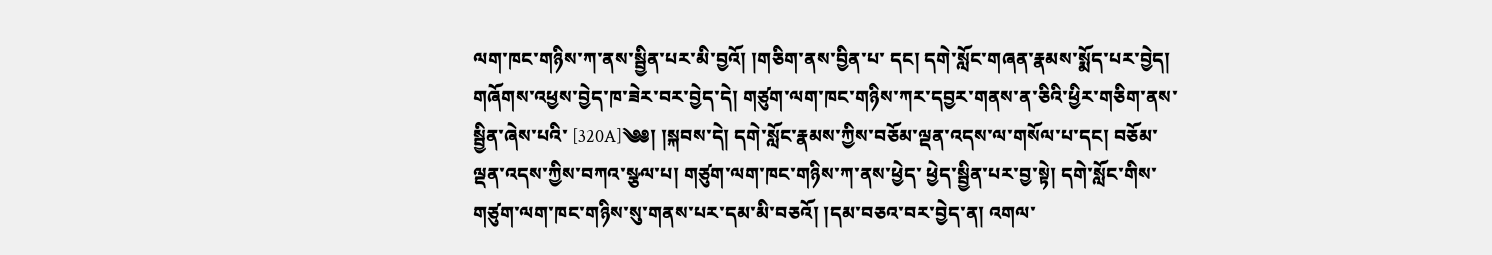ལག་ཁང་གཉིས་ཀ་ནས་སྦྱིན་པར་མི་བྱའོ། །གཅིག་ནས་བྱིན་པ་ དང། དགེ་སློང་གཞན་རྣམས་སྨོད་པར་བྱེད། གཞོགས་འཕྱས་བྱེད་ཁ་ཟེར་བར་བྱེད་དེ། གཙུག་ལག་ཁང་གཉིས་ཀར་དབྱར་གནས་ན་ཅིའི་ཕྱིར་གཅིག་ནས་སྦྱིན་ཞེས་པའི་ [320A]༄༅། །སྐབས་དེ། དགེ་སློང་རྣམས་ཀྱིས་བཅོམ་ལྡན་འདས་ལ་གསོལ་པ་དང། བཅོམ་ལྡན་འདས་ཀྱིས་བཀའ་སྩལ་པ། གཙུག་ལག་ཁང་གཉིས་ཀ་ནས་ཕྱེད་ ཕྱེད་སྦྱིན་པར་བྱ་སྟེ། དགེ་སློང་གིས་གཙུག་ལག་ཁང་གཉིས་སུ་གནས་པར་དམ་མི་བཅའོ། །དམ་བཅའ་བར་བྱེད་ན། འགལ་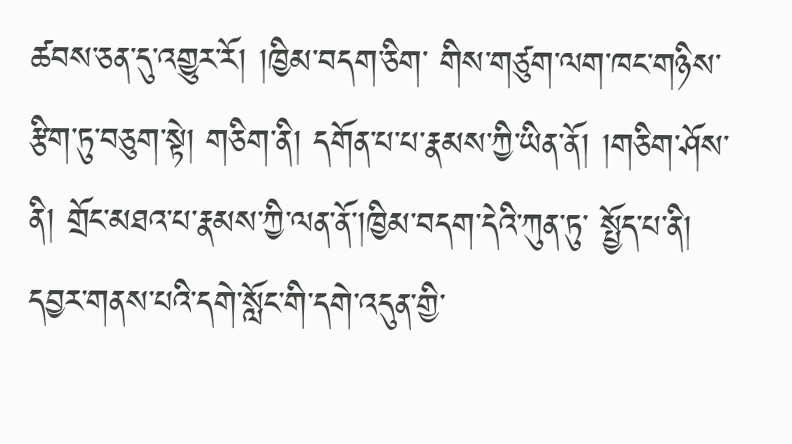ཚབས་ཅན་དུ་འགྱུར་རོ། །ཁྱིམ་བདག་ཅིག་ གིས་གཙུག་ལག་ཁང་གཉིས་རྩིག་ཏུ་བཅུག་སྟེ། གཅིག་ནི། དགོན་པ་པ་རྣམས་ཀྱི་ཡིན་ནོ། །གཅིག་ཤོས་ནི། གྲོང་མཐའ་པ་རྣམས་ཀྱི་ལན་ནོ་།ཁྱིམ་བདག་དེའི་ཀུན་ཏུ་ སྤྱོད་པ་ནི། དབྱར་གནས་པའི་དགེ་སློང་གི་དགེ་འདུན་གྱི་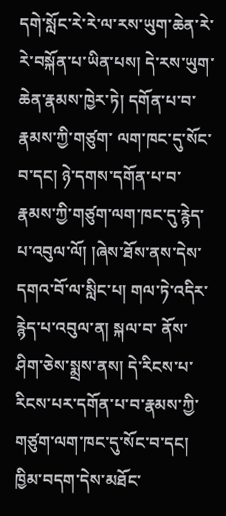དགེ་སློང་རེ་རེ་ལ་རས་ཡུག་ཆེན་རེ་རེ་བསྐོན་པ་ཡིན་པས། དེ་རས་ཡུག་ཆེན་རྣམས་ཁྱེར་ཏེ། དགོན་པ་བ་རྣམས་ཀྱི་གཙུག་ ལག་ཁང་དུ་སོང་བ་དང། ཉེ་དགས་དགོན་པ་བ་རྣམས་ཀྱི་གཙུག་ལག་ཁང་དུ་རྙེད་པ་འབུལ་ལོ། །ཞེས་ཐོས་ནས་དེས་དགའ་བོ་ལ་སླིང་པ། གལ་ཏེ་འདིར་རྙེད་པ་འབུལ་ན། སྐལ་བ་ ནོས་ཤིག་ཅེས་སྨྲས་ནས། དེ་རིངས་པ་རིངས་པར་དགོན་པ་བ་རྣམས་ཀྱི་གཙུག་ལག་ཁང་དུ་སོང་བ་དང། ཁྱིམ་བདག་དེས་མཐོང་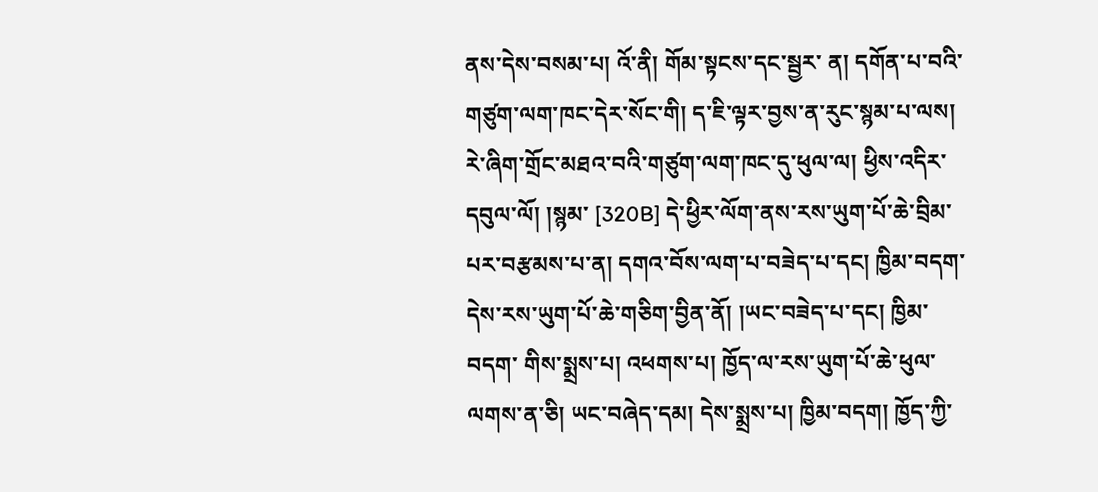ནས་དེས་བསམ་པ། འོ་ནི། གོམ་སྟངས་དང་སྦྱར་ ན། དགོན་པ་བའི་གཙུག་ལག་ཁང་དེར་སོང་གི། ད་ཇི་ལྟར་བྱས་ན་རུང་སྙམ་པ་ལས། རེ་ཞིག་གྲོང་མཐའ་བའི་གཙུག་ལག་ཁང་དུ་ཕུལ་ལ། ཕྱིས་འདིར་དབུལ་ལོ། །སྙམ་ [320B] དེ་ཕྱིར་ལོག་ནས་རས་ཡུག་པོ་ཆེ་བྲིམ་པར་བརྩམས་པ་ན། དགའ་བོས་ལག་པ་བཟེད་པ་དང། ཁྱིམ་བདག་དེས་རས་ཡུག་པོ་ཆེ་གཅིག་བྱིན་ནོ། །ཡང་བཟེད་པ་དང། ཁྱིམ་བདག་ གིས་སྨྲས་པ། འཕགས་པ། ཁྱོད་ལ་རས་ཡུག་པོ་ཆེ་ཕུལ་ལགས་ན་ཅི། ཡང་བཞེད་དམ། དེས་སྨྲས་པ། ཁྱིམ་བདག། ཁྱོད་ཀྱི་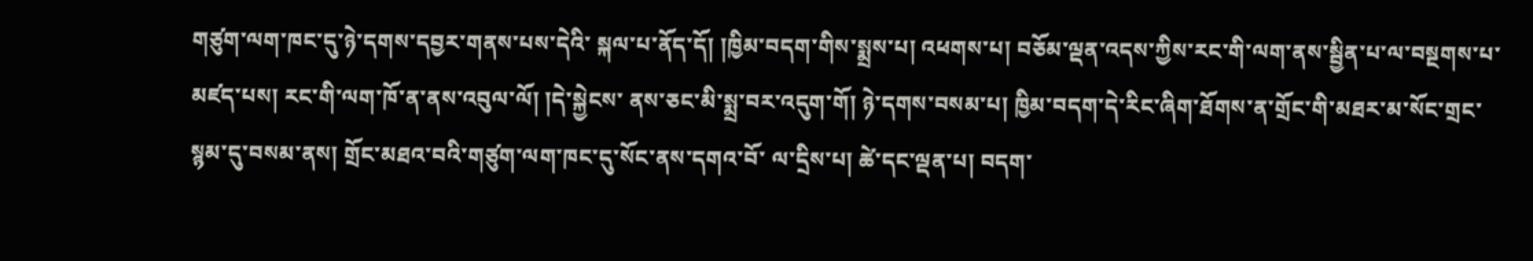གཙུག་ལག་ཁང་དུ་ཉེ་དགས་དབྱར་གནས་པས་དེའི་ སྐལ་པ་ནོད་དོ། །ཁྱིམ་བདག་གིས་སྨྲས་པ། འཕགས་པ། བཅོམ་ལྡན་འདས་ཀྱིས་རང་གི་ལག་ནས་སྦྱིན་པ་ལ་བསྔགས་པ་མཛད་པས། རང་གི་ལག་ཁོ་ན་ནས་འབུལ་ལོ། །དེ་སྐྱེངས་ ནས་ཅང་མི་སྨྲ་བར་འདུག་གོ། ཉེ་དགས་བསམ་པ། ཁྱིམ་བདག་དེ་རིང་ཞིག་ཐོགས་ན་གྲོང་གི་མཐར་མ་སོང་གྲང་སྙམ་དུ་བསམ་ནས། གྲོང་མཐའ་བའི་གཙུག་ལག་ཁང་དུ་སོང་ནས་དགའ་བོ་ ལ་དྲིས་པ། ཚེ་དང་ལྡན་པ། བདག་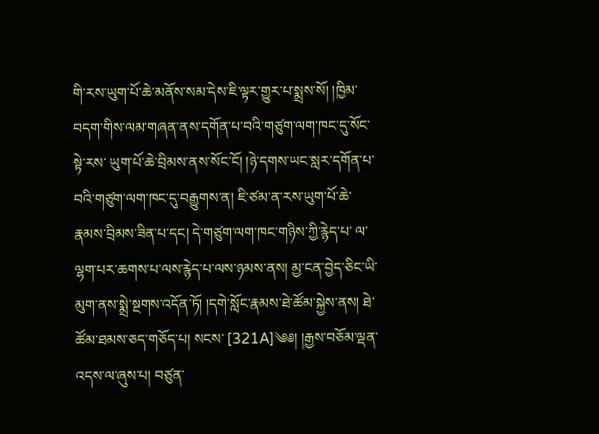གི་རས་ཡུག་པོ་ཆེ་མནོས་སམ་དེས་ཇི་ལྟར་གྱུར་པ་སྨྲས་སོ། །ཁྱིམ་བདག་གིས་ལམ་གཞན་ནས་དགོན་པ་བའི་གཙུག་ལག་ཁང་དུ་སོང་སྟེ་རས་ ཡུག་པོ་ཆེ་བྲིམས་ནས་སོང་ངོ། །ཉེ་དགས་ཡང་སླར་དགོན་པ་བའི་གཙུག་ལག་ཁང་དུ་བརྒྱུགས་ན། ཇི་ཙམ་ན་རས་ཡུག་པོ་ཆེ་རྣམས་བྲིམས་ཟིན་པ་དང། དེ་གཙུག་ལག་ཁང་གཉིས་ཀྱི་རྙེད་པ་ ལ་ལྷག་པར་ཆགས་པ་ལས་རྙེད་པ་ལས་ཉམས་ནས། མྱ་ངན་བྱེད་ཅིང་ཡི་མུག་ནས་སྨྲེ་སྔགས་འདོན་ཏོ། །དགེ་སློང་རྣམས་ཐེ་ཚོམ་སྐྱེས་ནས། ཐེ་ཚོམ་ཐམས་ཅད་གཅོད་པ། སངས་ [321A]༄༅། །རྒྱས་བཅོམ་ལྡན་འདས་ལ་ཞུས་པ། བཙུན་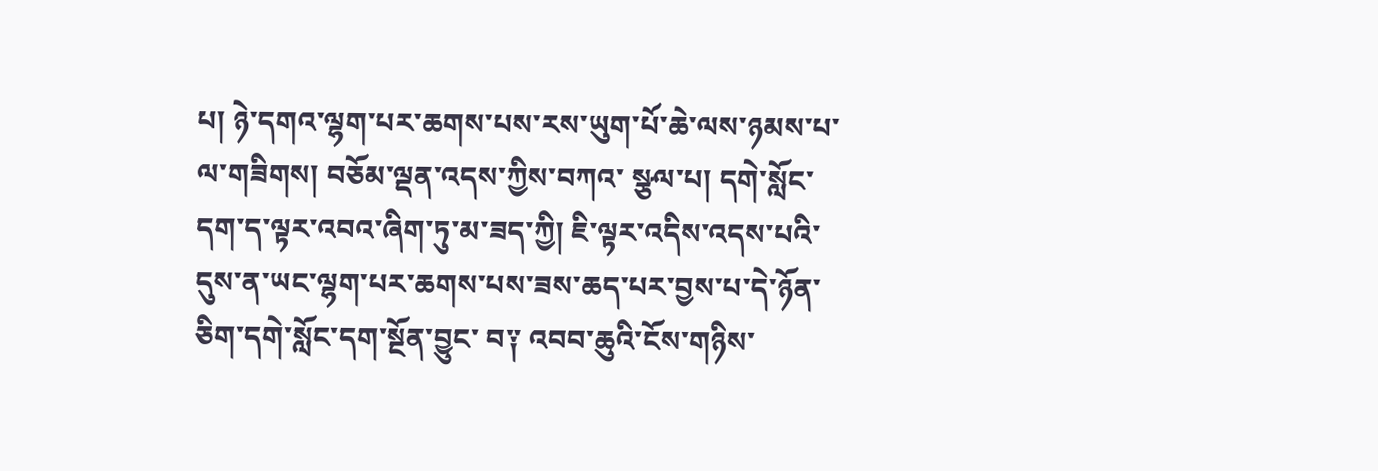པ། ཉེ་དགའ་ལྷག་པར་ཆགས་པས་རས་ཡུག་པོ་ཆེ་ལས་ཉམས་པ་ལ་གཟིགས། བཅོམ་ལྡན་འདས་ཀྱིས་བཀའ་ སྩལ་པ། དགེ་སློང་དག་ད་ལྟར་འབའ་ཞིག་ཏུ་མ་ཟད་ཀྱི། ཇི་ལྟར་འདིས་འདས་པའི་དུས་ན་ཡང་ལྷག་པར་ཆགས་པས་ཟས་ཆད་པར་བྱས་པ་དེ་ཉོན་ཅིག་དགེ་སློང་དག་སྔོན་བྱུང་ བ༑ འབབ་ཆུའི་ངོས་གཉིས་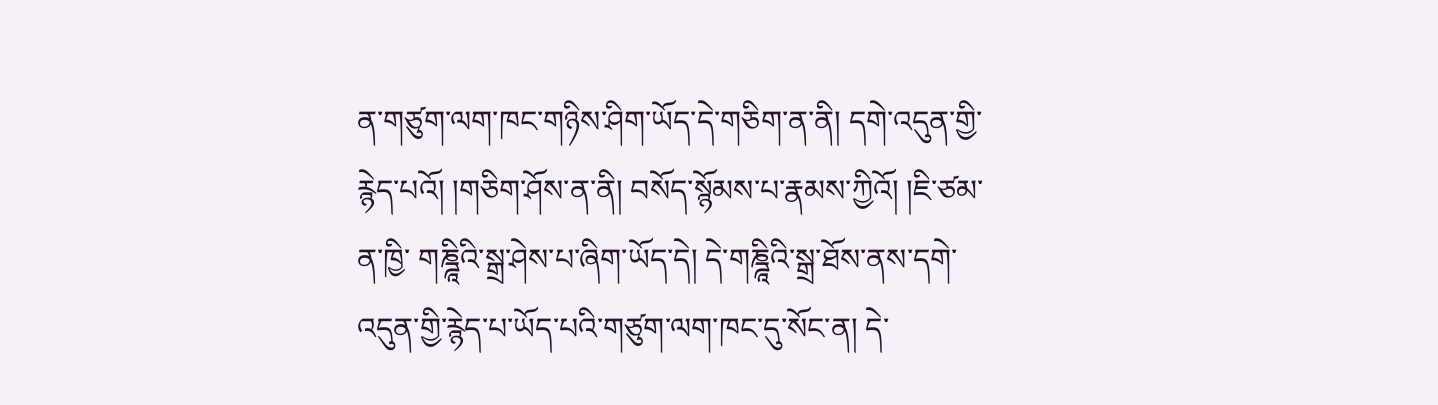ན་གཙུག་ལག་ཁང་གཉིས་ཤིག་ཡོད་དེ་གཅིག་ན་ནི། དགེ་འདུན་གྱི་རྙེད་པའོ། །གཅིག་ཤོས་ན་ནི། བསོད་སྙོམས་པ་རྣམས་ཀྱིའོ། །ཇི་ཙམ་ན་ཁྱི་ གཎྜཱིའི་སྒྲ་ཤེས་པ་ཞིག་ཡོད་དེ། དེ་གཎྜཱིའི་སྒྲ་ཐོས་ནས་དགེ་འདུན་གྱི་རྙེད་པ་ཡོད་པའི་གཙུག་ལག་ཁང་དུ་སོང་ན། དེ་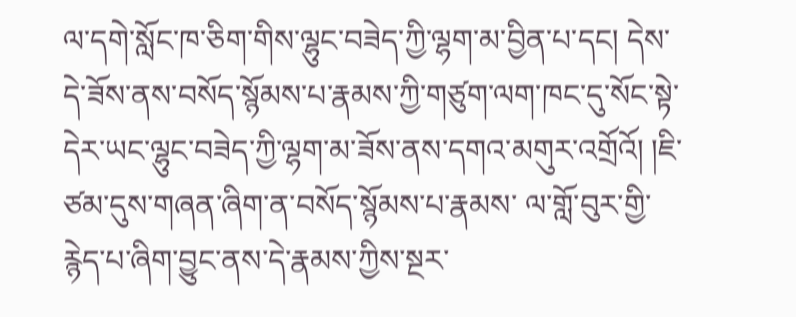ལ་དགེ་སློང་ཁ་ཅིག་གིས་ལྷུང་བཟེད་ཀྱི་ལྷག་མ་བྱིན་པ་དང། དེས་ དེ་ཟོས་ནས་བསོད་སྙོམས་པ་རྣམས་ཀྱི་གཙུག་ལག་ཁང་དུ་སོང་སྟེ་དེར་ཡང་ལྷུང་བཟེད་ཀྱི་ལྷག་མ་ཟོས་ནས་དགའ་མགུར་འགྲོའོ། །ཇི་ཙམ་དུས་གཞན་ཞིག་ན་བསོད་སྙོམས་པ་རྣམས་ ལ་གློ་བུར་གྱི་རྙེད་པ་ཞིག་བྱུང་ནས་དེ་རྣམས་ཀྱིས་སྔར་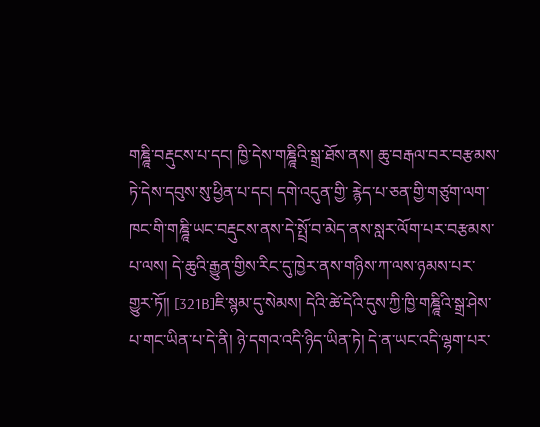གཎྜཱི་བརྡུངས་པ་དང། ཁྱི་དེས་གཎྜཱིའི་སྒྲ་ཐོས་ནས། ཆུ་བརྒལ་བར་བརྩམས་ཏེ་དེས་དབུས་སུ་ཕྱིན་པ་དང། དགེ་འདུན་གྱི་ རྙེད་པ་ཅན་གྱི་གཙུག་ལག་ཁང་གི་གཎྜཱི་ཡང་བརྡུངས་ནས་དེ་སྤྲོ་བ་མེད་ནས་སླར་ལོག་པར་བརྩམས་པ་ལས། དེ་ཆུའི་རྒྱུན་གྱིས་རིང་དུ་ཁྱེར་ནས་གཉིས་ཀ་ལས་ཉམས་པར་གྱུར་ཏོ།། [321B]ཇི་སྙམ་དུ་སེམས། དེའི་ཚེ་དེའི་དུས་ཀྱི་ཁྱི་གཎྜཱིའི་སྒྲ་ཤེས་པ་གང་ཡིན་པ་དེ་ནི། ཉེ་དགའ་འདི་ཉིད་ཡིན་ཏེ། དེ་ན་ཡང་འདི་ལྷག་པར་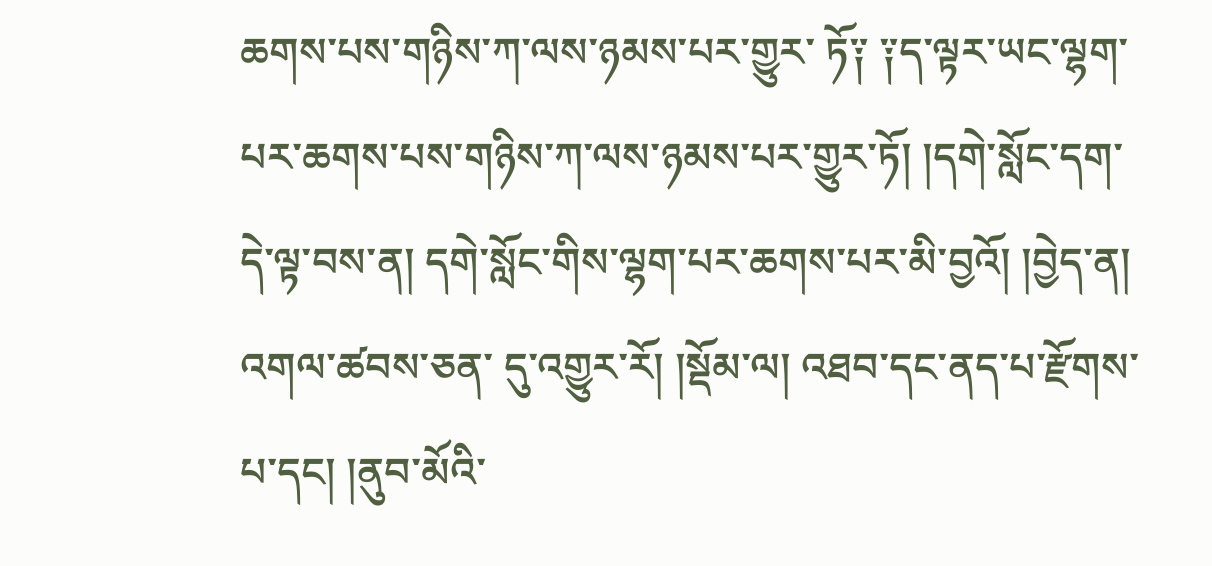ཆགས་པས་གཉིས་ཀ་ལས་ཉམས་པར་གྱུར་ ཏོ༑ ༑ད་ལྟར་ཡང་ལྷག་པར་ཆགས་པས་གཉིས་ཀ་ལས་ཉམས་པར་གྱུར་ཏོ། །དགེ་སློང་དག་དེ་ལྟ་བས་ན། དགེ་སློང་གིས་ལྷག་པར་ཆགས་པར་མི་བྱའོ། །བྱེད་ན། འགལ་ཚབས་ཅན་ དུ་འགྱུར་རོ། །སྡོམ་ལ། འཐབ་དང་ནད་པ་རྫོགས་པ་དང། །ནུབ་མོའི་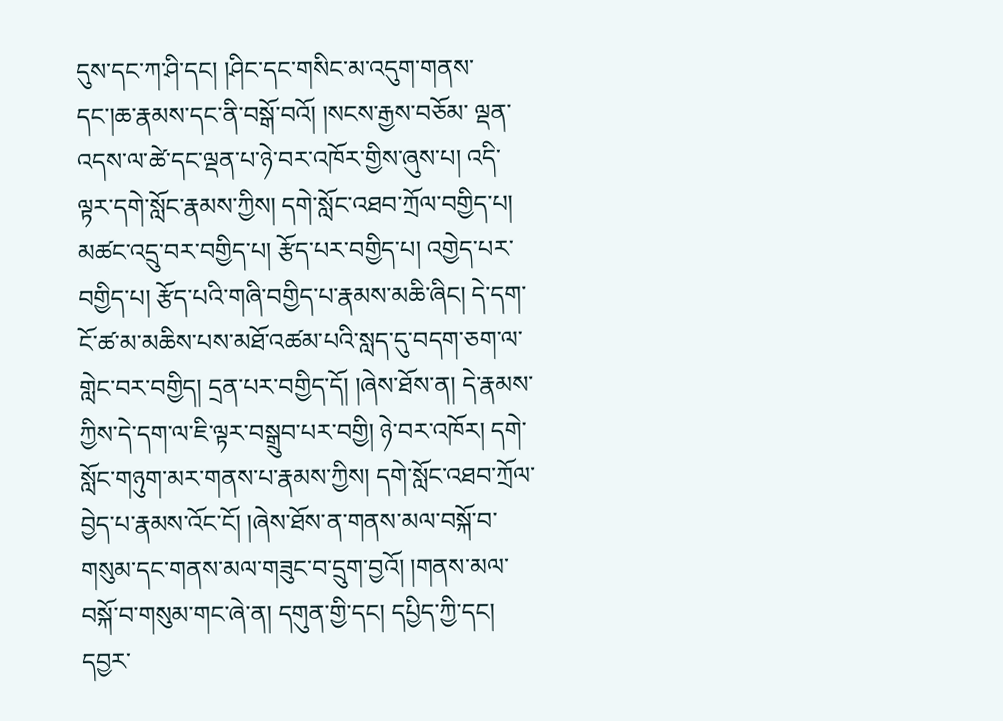དུས་དང་ཀ་ཤི་དང། །ཤིང་དང་གསིང་མ་འདུག་གནས་དང་།ཆ་རྣམས་དང་ནི་བསྒོ་བའོ། །སངས་རྒྱས་བཅོམ་ ལྡན་འདས་ལ་ཚེ་དང་ལྡན་པ་ཉེ་བར་འཁོར་གྱིས་ཞུས་པ། འདི་ལྟར་དགེ་སློང་རྣམས་ཀྱིས། དགེ་སློང་འཐབ་ཀྲོལ་བགྱིད་པ། མཚང་འདྲུ་བར་བགྱིད་པ། རྩོད་པར་བགྱིད་པ། འགྱེད་པར་ བགྱིད་པ། རྩོད་པའི་གཞི་བགྱིད་པ་རྣམས་མཆི་ཞིང། དེ་དག་ངོ་ཚ་མ་མཆིས་པས་མཐོ་འཚམ་པའི་སླད་དུ་བདག་ཅག་ལ་གླེང་བར་བགྱིད། དྲན་པར་བགྱིད་དོ། །ཞེས་ཐོས་ན། དེ་རྣམས་ ཀྱིས་དེ་དག་ལ་ཇི་ལྟར་བསྒྲུབ་པར་བགྱི། ཉེ་བར་འཁོར། དགེ་སློང་གཉུག་མར་གནས་པ་རྣམས་ཀྱིས། དགེ་སློང་འཐབ་ཀྲོལ་བྱེད་པ་རྣམས་འོང་ངོ། །ཞེས་ཐོས་ན་གནས་མལ་བསྐོ་བ་ གསུམ་དང་གནས་མལ་གཟུང་བ་དྲུག་བྱའོ། །གནས་མལ་བསྐོ་བ་གསུམ་གང་ཞེ་ན། དགུན་གྱི་དང། དཔྱིད་ཀྱི་དང། དབྱར་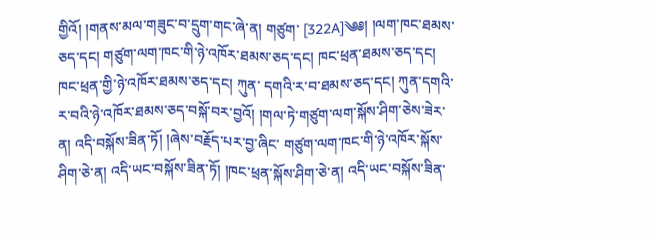གྱིའོ། །གནས་མལ་གཟུང་བ་དྲུག་གང་ཞེ་ན། གཙུག་ [322A]༄༅། །ལག་ཁང་ཐམས་ཅད་དང། གཙུག་ལག་ཁང་གི་ཉེ་འཁོར་ཐམས་ཅད་དང། ཁང་ཕྲན་ཐམས་ཅད་དང། ཁང་ཕྲན་གྱི་ཉེ་འཁོར་ཐམས་ཅད་དང། ཀུན་ དགའི་ར་བ་ཐམས་ཅད་དང། ཀུན་དགའི་ར་བའི་ཉེ་འཁོར་ཐམས་ཅད་བསྐོ་བར་བྱའོ། །གལ་ཏེ་གཙུག་ལག་སྐོས་ཤིག་ཅེས་ཟེར་ན། འདི་བསྐོས་ཟིན་ཏོ། །ཞེས་བརྗོད་པར་བྱ་ཞིང་ གཙུག་ལག་ཁང་གི་ཉེ་འཁོར་སྐོས་ཤིག་ཅེ་ན། འདི་ཡང་བསྐོས་ཟིན་ཏོ། །ཁང་ཕྲན་སྐོས་ཤིག་ཅེ་ན། འདི་ཡང་བསྐོས་ཟིན་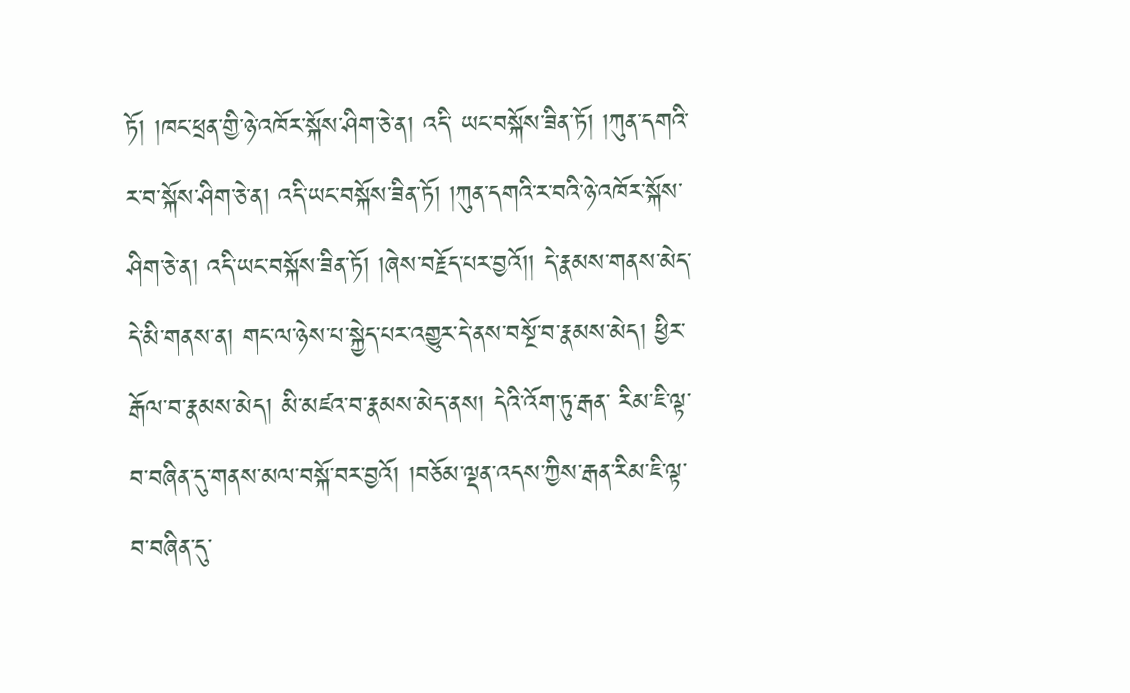ཏོ། །ཁང་ཕྲན་གྱི་ཉེ་འཁོར་སྐོས་ཤིག་ཅེ་ན། འདི་ ཡང་བསྐོས་ཟིན་ཏོ། །ཀུན་དགའི་ར་བ་སྐོས་ཤིག་ཅེ་ན། འདི་ཡང་བསྐོས་ཟིན་ཏོ། །ཀུན་དགའི་ར་བའི་ཉེ་འཁོར་སྐོས་ཤིག་ཅེ་ན། འདི་ཡང་བསྐོས་ཟིན་ཏོ། །ཞེས་བརྗོད་པར་བྱའོ།། དེ་རྣམས་གནས་མེད་དེ་མི་གནས་ན། གང་ལ་ཉེས་པ་སྐྱེད་པར་འགྱུར་དེ་ནས་བསྔོ་བ་རྣམས་མེད། ཕྱིར་རྒོལ་བ་རྣམས་མེད། མི་མཛའ་བ་རྣམས་མེད་ནས། དེའི་འོག་ཏུ་རྒན་ རིམ་ཇི་ལྟ་བ་བཞིན་དུ་གནས་མལ་བསྐོ་བར་བྱའོ། །བཅོམ་ལྡན་འདས་ཀྱིས་རྒན་རིམ་ཇི་ལྟ་བ་བཞིན་དུ་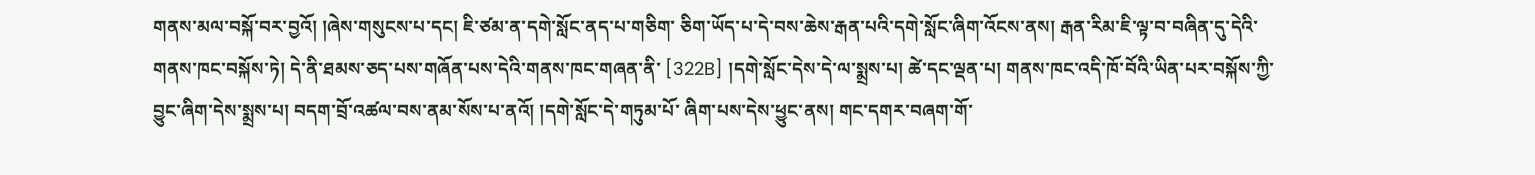གནས་མལ་བསྐོ་བར་བྱའོ། །ཞེས་གསུངས་པ་དང། ཇི་ཙམ་ན་དགེ་སློང་ནད་པ་གཅིག་ ཅིག་ཡོད་པ་དེ་བས་ཆེས་རྒན་པའི་དགེ་སློང་ཞིག་འོངས་ནས། རྒན་རིམ་ཇི་ལྟ་བ་བཞིན་དུ་དེའི་གནས་ཁང་བསྐོས་ཏེ། དེ་ནི་ཐམས་ཅད་པས་གཞོན་པས་དེའི་གནས་ཁང་གཞན་ནི་ [322B] །དགེ་སློང་དེས་དེ་ལ་སྨྲས་པ། ཚེ་དང་ལྡན་པ། གནས་ཁང་འདི་ཁོ་བོའི་ཡིན་པར་བསྐོས་ཀྱི་བྱུང་ཞིག་དེས་སྨྲས་པ། བདག་བྲོ་འཚལ་བས་ནམ་སོས་པ་ནའོ། །དགེ་སློང་དེ་གཏུམ་པོ་ ཞིག་པས་དེས་ཕྱུང་ནས། གང་དགར་བཞག་གོ་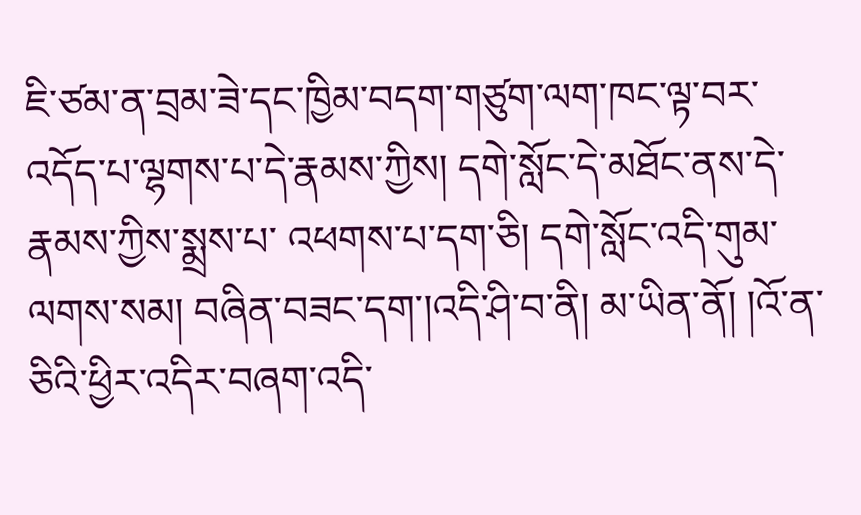ཇི་ཙམ་ན་བྲམ་ཟེ་དང་ཁྱིམ་བདག་གཙུག་ལག་ཁང་ལྟ་བར་འདོད་པ་ལྷགས་པ་དེ་རྣམས་ཀྱིས། དགེ་སློང་དེ་མཐོང་ནས་དེ་རྣམས་ཀྱིས་སྨྲས་པ་ འཕགས་པ་དག་ཅི། དགེ་སློང་འདི་གུམ་ལགས་སམ། བཞིན་བཟང་དག་།འདི་ཤི་བ་ནི། མ་ཡིན་ནོ། །འོ་ན་ཅིའི་ཕྱིར་འདིར་བཞག་འདི་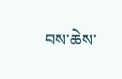བས་ཆེས་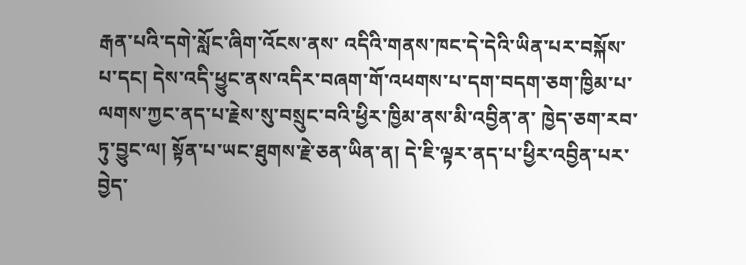རྒན་པའི་དགེ་སློང་ཞིག་འོངས་ནས་ འདིའི་གནས་ཁང་དེ་དེའི་ཡིན་པར་བསྐོས་པ་དང། དེས་འདི་ཕྱུང་ནས་འདིར་བཞག་གོ་འཕགས་པ་དག་བདག་ཅག་ཁྱིམ་པ་ལགས་ཀྱང་ནད་པ་རྗེས་སུ་བསྲུང་བའི་ཕྱིར་ཁྱིམ་ནས་མི་འབྱིན་ན་ ཁྱེད་ཅག་རབ་ཏུ་བྱུང་ལ། སྟོན་པ་ཡང་ཐུགས་རྗེ་ཅན་ཡིན་ན། དེ་ཇི་ལྟར་ནད་པ་ཕྱིར་འབྱིན་པར་བྱེད་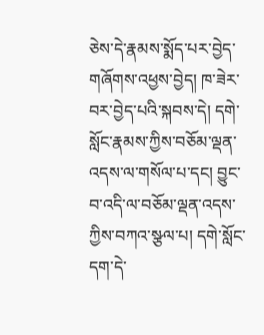ཅེས་དེ་རྣམས་སྨོད་པར་བྱེད་གཞོགས་འཕྱས་བྱེད། ཁ་ཟེར་བར་བྱེད་པའི་སྐབས་དེ། དགེ་ སློང་རྣམས་ཀྱིས་བཅོམ་ལྡན་འདས་ལ་གསོལ་པ་དང། བྱུང་བ་འདི་ལ་བཅོམ་ལྡན་འདས་ཀྱིས་བཀའ་སྩལ་པ། དགེ་སློང་དག་དེ་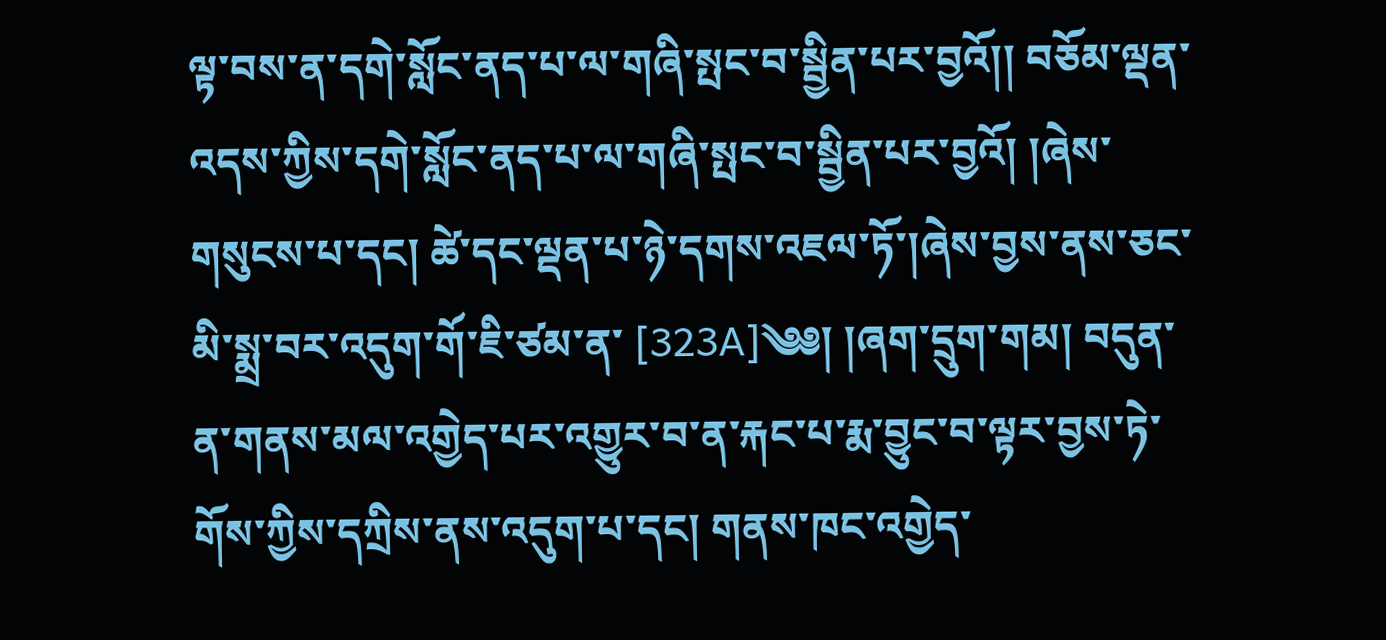ལྟ་བས་ན་དགེ་སློང་ནད་པ་ལ་གཞི་སྤང་བ་སྦྱིན་པར་བྱའོ།། བཅོམ་ལྡན་འདས་ཀྱིས་དགེ་སློང་ནད་པ་ལ་གཞི་སྤང་བ་སྦྱིན་པར་བྱའོ། །ཞེས་གསུངས་པ་དང། ཚེ་དང་ལྡན་པ་ཉེ་དགས་འཇལ་ཏོ་།ཞེས་བྱས་ནས་ཅང་མི་སྨྲ་བར་འདུག་གོ་ཇི་ཙམ་ན་ [323A]༄༅། །ཞག་དྲུག་གམ། བདུན་ན་གནས་མལ་འགྱེད་པར་འགྱུར་བ་ན་རྐང་པ་རྨ་བྱུང་བ་ལྟར་བྱས་ཏེ་གོས་ཀྱིས་དཀྲིས་ནས་འདུག་པ་དང། གནས་ཁང་འགྱེད་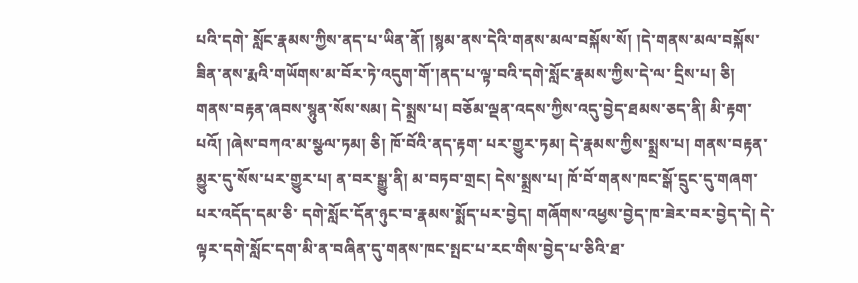པའི་དགེ་ སློང་རྣམས་ཀྱིས་ནད་པ་ཡིན་ནོ། །སྙམ་ནས་དེའི་གནས་མལ་བསྐོས་སོ། །དེ་གནས་མལ་བསྐོས་ཟིན་ནས་རྨའི་གཡོགས་མ་བོར་ཏེ་འདུག་གོ་།ནད་པ་ལྟ་བའི་དགེ་སློང་རྣམས་ཀྱིས་དེ་ལ་ དྲིས་པ། ཅི། གནས་བརྟན་ཞབས་སྙུན་སོས་སམ། དེ་སྨྲས་པ། བཅོམ་ལྡན་འདས་ཀྱིས་འདུ་བྱེད་ཐམས་ཅད་ནི། མི་རྟག་པའོ། །ཞེས་བཀའ་མ་སྩལ་ཏམ། ཅི། ཁོ་བོའི་ནད་རྟག་ པར་གྱུར་ཏམ། དེ་རྣམས་ཀྱིས་སྨྲས་པ། གནས་བརྟན་མྱུར་དུ་སོས་པར་གྱུར་པ། ན་བར་སྒྱུ་ནི། མ་བཏབ་གྲང། དེས་སྨྲས་པ། ཁོ་བོ་གནས་ཁང་སྒོ་དྲུང་དུ་གཞག་པར་འདོད་དམ་ཅི་ དགེ་སློང་དོན་ཉུང་བ་རྣམས་སྨོད་པར་བྱེད། གཞོགས་འཕྱས་བྱེད་ཁ་ཟེར་བར་བྱེད་དེ། དེ་ལྟར་དགེ་སློང་དག་མི་ན་བཞིན་དུ་གནས་ཁང་སྤང་པ་རང་གིས་བྱེད་པ་ཅིའི་ཐ་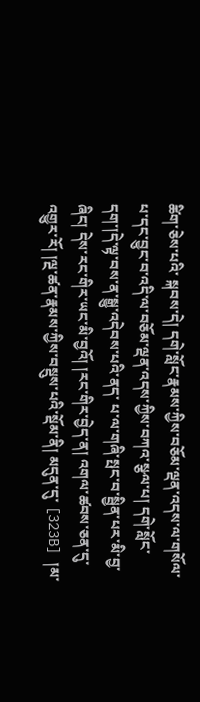ཚིག་ཅེས་པའི་ སྐབས་དེ། དགེ་སློང་རྣམས་ཀྱིས་བཅོམ་ལྡན་འདས་ལ་གསོལ་པ་དང་བྱུང་བ་འདི་ལ་བཅོམ་ལྡན་འདས་ཀྱིས་བཀའ་སྩལ་པ། དགེ་སློང་དག་།དེ་ལྟ་བས་ན་སྒྱུ་འདེབས་པའི་ནད་ པ་ལ་གཞི་སྤང་བ་སྦྱིན་པར་མི་བྱ་ཞིང། དེས་རང་གིར་ཡང་མི་བྱའོ། །རང་གིར་བྱེད་ན། འགལ་ཚབས་ཅན་དུ་འགྱུར་རོ། །ལྔ་ཚན་རྣམས་ཀྱིས་བསྡུས་པའི་སྡོམ་ནི། མདུན་དུ་ [323B] །མ་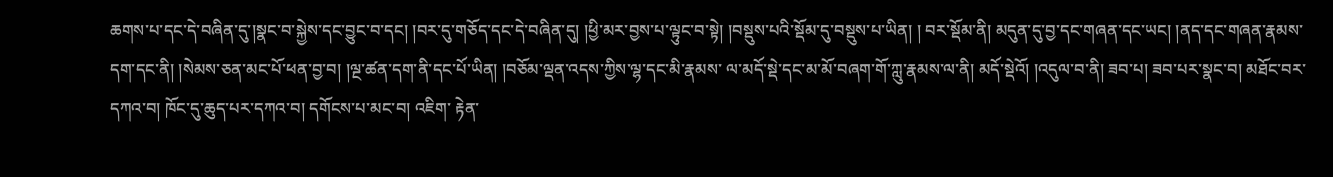ཆགས་པ་དང་དེ་བཞིན་དུ་།སྣང་བ་སྐྱེས་དང་བྱུང་བ་དང། །བར་དུ་གཅོད་དང་དེ་བཞིན་དུ། །ཕྱི་མར་བྱས་པ་ལྟུང་བ་སྟེ། །བསྡུས་པའི་སྡོམ་དུ་བསྡུས་པ་ཡིན། ། བར་སྡོམ་ནི། མདུན་དུ་བྱ་དང་གཞན་དང་ཡང། །ནད་དང་གཞན་རྣམས་དག་དང་ནི། །སེམས་ཅན་མང་པོ་ཕན་བྱ་བ། །ལྔ་ཚན་དག་ནི་དང་པོ་ཡིན། །བཅོམ་ལྡན་འདས་ཀྱིས་ལྷ་དང་མི་རྣམས་ ལ་མདོ་སྡེ་དང་མ་མོ་བཞག་གོ་ཀླུ་རྣམས་ལ་ནི། མདོ་སྡེའོ། །འདུལ་བ་ནི། ཟབ་པ། ཟབ་པར་སྣང་བ། མཐོང་བར་དཀའ་བ། ཁོང་དུ་ཆུད་པར་དཀའ་བ། དགོངས་པ་མང་བ། འཇིག་ རྟེན་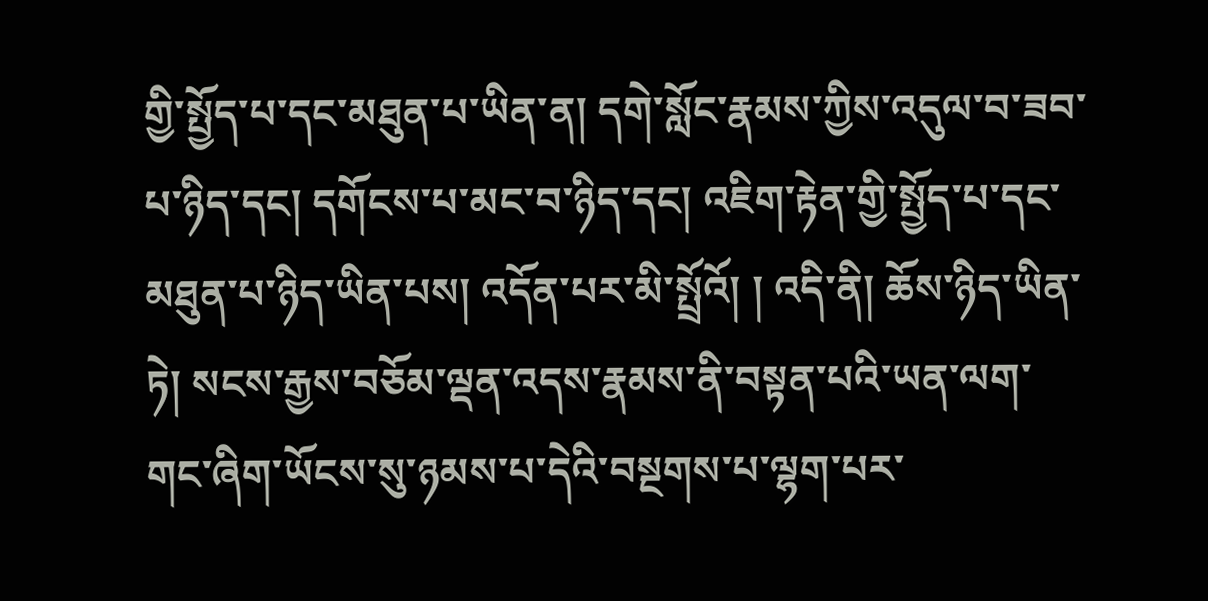གྱི་སྤྱོད་པ་དང་མཐུན་པ་ཡིན་ན། དགེ་སློང་རྣམས་ཀྱིས་འདུལ་བ་ཟབ་པ་ཉིད་དང། དགོངས་པ་མང་བ་ཉིད་དང། འཇིག་རྟེན་གྱི་སྤྱོད་པ་དང་མཐུན་པ་ཉིད་ཡིན་པས། འདོན་པར་མི་སྤྲོའོ། ། འདི་ནི། ཆོས་ཉིད་ཡིན་ཏེ། སངས་རྒྱས་བཅོམ་ལྡན་འདས་རྣམས་ནི་བསྟན་པའི་ཡན་ལག་གང་ཞིག་ཡོངས་སུ་ཉམས་པ་དེའི་བསྔགས་པ་ལྷག་པར་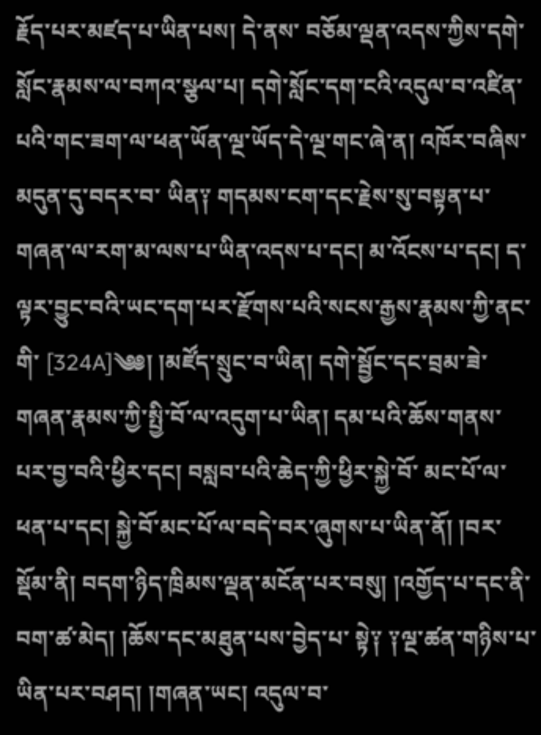རྗོད་པར་མཛད་པ་ཡིན་པས། དེ་ནས་ བཅོམ་ལྡན་འདས་ཀྱིས་དགེ་སློང་རྣམས་ལ་བཀའ་སྩལ་པ། དགེ་སློང་དག་ངའི་འདུལ་བ་འཛིན་པའི་གང་ཟག་ལ་ཕན་ཡོན་ལྔ་ཡོད་དེ་ལྔ་གང་ཞེ་ན། འཁོར་བཞིས་མདུན་དུ་བདར་བ་ ཡིན༑ གདམས་ངག་དང་རྗེས་སུ་བསྟན་པ་གཞན་ལ་རག་མ་ལས་པ་ཡིན་འདས་པ་དང། མ་འོངས་པ་དང། ད་ལྟར་བྱུང་བའི་ཡང་དག་པར་རྫོགས་པའི་སངས་རྒྱས་རྣམས་ཀྱི་ནང་གི་ [324A]༄༅། །མཛོད་སྲུང་བ་ཡིན། དགེ་སྦྱོང་དང་བྲམ་ཟེ་གཞན་རྣམས་ཀྱི་སྤྱི་བོ་ལ་འདུག་པ་ཡིན། དམ་པའི་ཆོས་གནས་པར་བྱ་བའི་ཕྱིར་དང། བསླབ་པའི་ཆེད་ཀྱི་ཕྱིར་སྐྱེ་བོ་ མང་པོ་ལ་ཕན་པ་དང། སྐྱེ་བོ་མང་པོ་ལ་བདེ་བར་ཞུགས་པ་ཡིན་ནོ། །བར་སྡོམ་ནི། བདག་ཉིད་ཁྲིམས་ལྡན་མངོན་པར་བསུ། །འགྱོད་པ་དང་ནི་བག་ཚ་མེད། །ཆོས་དང་མཐུན་པས་བྱེད་པ་ སྟེ༑ ༑ལྔ་ཚན་གཉིས་པ་ཡིན་པར་བཤད། །གཞན་ཡང། འདུལ་བ་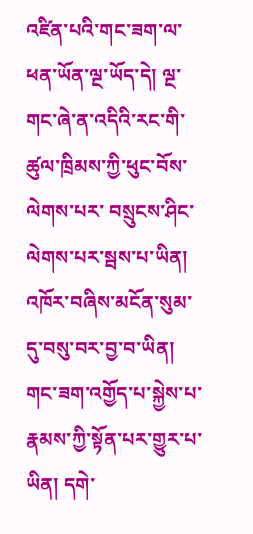འཛིན་པའི་གང་ཟག་ལ་ཕན་ཡོན་ལྔ་ཡོད་དེ། ལྔ་གང་ཞེ་ན་འདིའི་རང་གི་ཚུལ་ཁྲིམས་ཀྱི་ཕུང་བོས་ལེགས་པར་ བསྲུངས་ཤིང་ལེགས་པར་སྦས་པ་ཡིན། འཁོར་བཞིས་མངོན་སུམ་དུ་བསུ་བར་བྱ་བ་ཡིན། གང་ཟག་འགྱོད་པ་སྐྱེས་པ་རྣམས་ཀྱི་སྟོན་པར་གྱུར་པ་ཡིན། དགེ་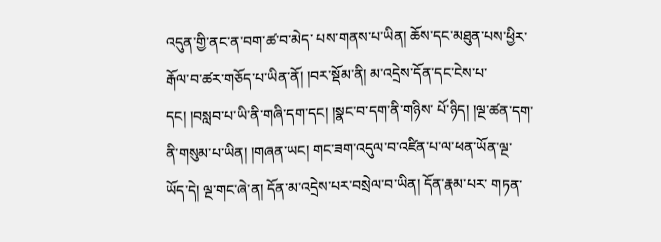འདུན་གྱི་ནང་ན་བག་ཚ་བ་མེད་ པས་གནས་པ་ཡིན། ཆོས་དང་མཐུན་པས་ཕྱིར་རྒོལ་བ་ཚར་གཅོད་པ་ཡིན་ནོ། །བར་སྡོམ་ནི། མ་འདྲེས་དོན་དང་ངེས་པ་དང། །བསླབ་པ་ཡི་ནི་གཞི་དག་དང། །སྣང་བ་དག་ནི་གཉིས་ པོ་ཉིད། །ལྔ་ཚན་དག་ནི་གསུམ་པ་ཡིན། །གཞན་ཡང། གང་ཟག་འདུལ་བ་འཛིན་པ་ལ་ཕན་ཡོན་ལྔ་ཡོད་དེ། ལྔ་གང་ཞེ་ན། དོན་མ་འདྲེས་པར་བསྲེལ་བ་ཡིན། དོན་རྣམ་པར་ གཏན་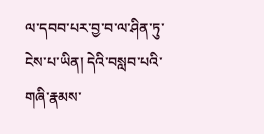ལ་དབབ་པར་བྱ་བ་ལ་ཤིན་ཏུ་ངེས་པ་ཡིན། དེའི་བསླབ་པའི་གཞི་རྣམས་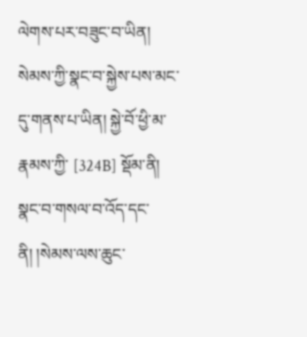ལེགས་པར་བཟུང་བ་ཡིན། སེམས་ཀྱི་སྣང་བ་སྐྱེས་པས་མང་དུ་གནས་པ་ཡིན། སྐྱེ་བོ་ཕྱི་མ་རྣམས་ཀྱི་ [324B] སྡོམ་ནི། སྣང་བ་གསལ་བ་འོད་དང་ནི། །སེམས་ལས་ཆུང་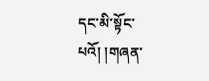དང་མི་སྟོང་པའོ། །གཞན་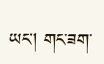ཡང། གང་ཟག་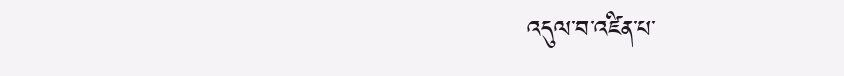འདུལ་བ་འཛིན་པ་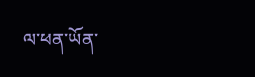ལ་ཕན་ཡོན་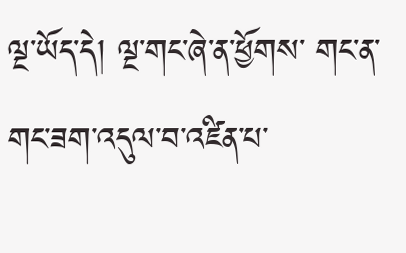ལྔ་ཡོད་དེ། ལྔ་གང་ཞེ་ན་ཕྱོགས་ གང་ན་གང་ཟག་འདུལ་བ་འཛིན་པ་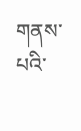གནས་པའི་